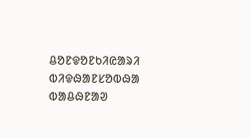ᱪᱚᱱᱫᱚᱱᱠᱤᱭᱟᱨᱤ ᱵᱤᱫᱷᱟᱱᱥᱚᱵᱷᱟ ᱵᱟᱪᱷᱱᱟᱣ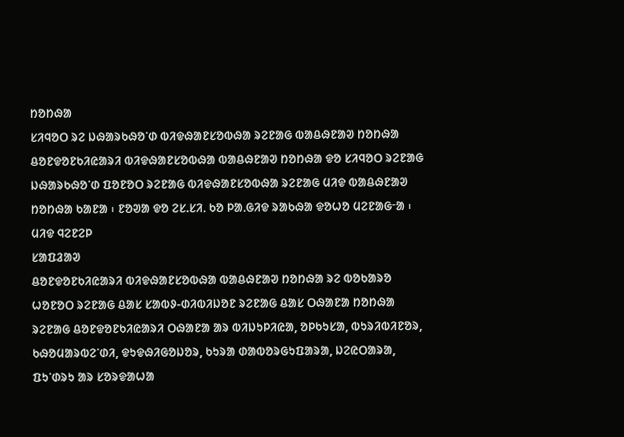ᱴᱚᱴᱷᱟ
ᱥᱤᱧᱚᱛ ᱨᱮ ᱡᱷᱟᱨᱠᱷᱚᱸᱰ ᱵᱤᱫᱷᱟᱱᱥᱚᱵᱷᱟ ᱨᱮᱱᱟᱜ ᱵᱟᱪᱷᱱᱟᱣ ᱴᱚᱴᱷᱟ
ᱪᱚᱱᱫᱚᱱᱠᱤᱭᱟᱨᱤ ᱵᱤᱫᱷᱟᱱᱥᱚᱵᱷᱟ ᱵᱟᱪᱷᱱᱟᱣ ᱴᱚᱴᱷᱟ ᱫᱚ ᱥᱤᱧᱚᱛ ᱨᱮᱱᱟᱜ ᱡᱷᱟᱨᱠᱷᱚᱸᱰ ᱯᱚᱱᱚᱛ ᱨᱮᱱᱟᱜ ᱵᱤᱫᱷᱟᱱᱥᱚᱵᱷᱟ ᱨᱮᱱᱟᱜ ᱢᱤᱫ ᱵᱟᱪᱷᱱᱟᱣ ᱴᱚᱴᱷᱟ ᱠᱟᱱᱟ ᱾ ᱱᱚᱣᱟ ᱫᱚ ᱮᱥ.ᱥᱤᱹ ᱠᱚ ᱞᱟᱹᱜᱤᱫ ᱨᱟᱠᱷᱟ ᱫᱚᱦᱚ ᱢᱮᱱᱟᱜᱼᱟ ᱾
ᱢᱤᱫ ᱧᱮᱱᱮᱞ
ᱥᱟᱯᱲᱟᱣ
ᱪᱚᱱᱫᱚᱱᱠᱤᱭᱟᱨᱤ ᱵᱤᱫᱷᱟᱱᱥᱚᱵᱷᱟ ᱵᱟᱪᱷᱱᱟᱣ ᱴᱚᱴᱷᱟ ᱨᱮ ᱵᱚᱠᱟᱨᱚ ᱦᱚᱱᱚᱛ ᱨᱮᱱᱟᱜ ᱪᱟᱥ ᱥᱟᱵᱽ-ᱰᱤᱵᱤᱡᱚᱱ ᱨᱮᱱᱟᱜ ᱪᱟᱥ ᱛᱷᱟᱱᱟ ᱴᱚᱴᱷᱟ ᱨᱮᱱᱟᱜ ᱪᱚᱱᱫᱚᱱᱠᱤᱭᱟᱨᱤ ᱛᱷᱟᱱᱟ ᱟᱨ ᱵᱤᱡᱩᱞᱤᱭᱟ, ᱚᱞᱠᱩᱥᱟ, ᱵᱩᱨᱤᱵᱤᱱᱚᱨ, ᱠᱷᱚᱢᱟᱨᱵᱮᱸᱰᱤ, ᱫᱩᱫᱷᱤᱜᱚᱡᱚᱨ, ᱠᱩᱨᱟ ᱰᱟᱵᱚᱨᱜᱩᱯᱟᱨᱟ, ᱡᱮᱭᱛᱟᱨᱟ, ᱯᱩᱸᱰᱨᱩ ᱟᱨ ᱥᱚᱨᱫᱟᱦᱟ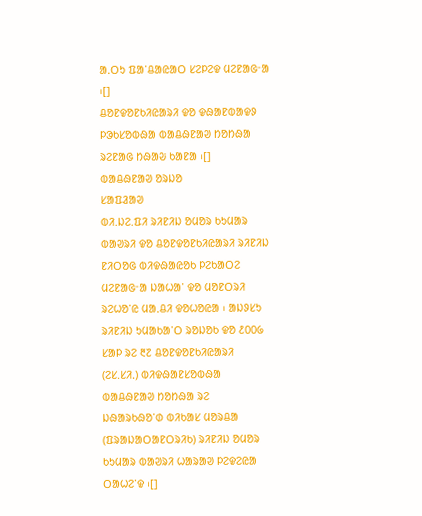ᱟᱹᱛᱩ ᱯᱟᱸᱪᱟᱭᱟᱛ ᱥᱮᱞᱮᱫ ᱢᱮᱱᱟᱜᱼᱟ ᱾[]
ᱪᱚᱱᱫᱚᱱᱠᱤᱭᱟᱨᱤ ᱫᱚ ᱫᱷᱟᱱᱵᱟᱫᱽ ᱞᱳᱠᱥᱚᱵᱷᱟ ᱵᱟᱪᱷᱱᱟᱣ ᱴᱚᱴᱷᱟ ᱨᱮᱱᱟᱜ ᱴᱷᱟᱶ ᱠᱟᱱᱟ ᱾[]
ᱵᱟᱪᱷᱱᱟᱣ ᱚᱨᱡᱚ
ᱥᱟᱯᱲᱟᱣ
ᱵᱤ.ᱡᱮ.ᱯᱤ ᱨᱤᱱᱤᱡ ᱚᱢᱚᱨ ᱠᱩᱢᱟᱨ ᱵᱟᱣᱨᱤ ᱫᱚ ᱪᱚᱱᱫᱚᱱᱠᱤᱭᱟᱨᱤ ᱨᱤᱱᱤᱡ ᱱᱤᱛᱚᱜ ᱵᱤᱫᱷᱟᱭᱚᱠ ᱞᱮᱠᱟᱛᱮ ᱢᱮᱱᱟᱜᱼᱟ ᱡᱟᱦᱟᱸ ᱫᱚ ᱢᱚᱱᱛᱨᱤ ᱨᱮᱦᱚᱸᱭ ᱢᱟᱹᱪᱤ ᱫᱚᱦᱚᱭᱟ ᱾ ᱟᱡᱽᱥᱩ ᱨᱤᱱᱤᱡ ᱩᱢᱟᱠᱟᱸᱛ ᱨᱚᱡᱚᱠ ᱫᱚ ᱒᱐᱐᱙ ᱥᱟᱞ ᱨᱮ ᱓᱗ ᱪᱚᱱᱫᱚᱱᱠᱤᱭᱟᱨᱤ (ᱮᱥ.ᱥᱤᱹ) ᱵᱤᱫᱷᱟᱱᱥᱚᱵᱷᱟ ᱵᱟᱪᱷᱱᱟᱣ ᱴᱚᱴᱷᱟ ᱨᱮ ᱡᱷᱟᱨᱠᱷᱚᱸᱰ ᱵᱤᱠᱟᱥ ᱢᱚᱨᱪᱟ (ᱯᱨᱟᱡᱟᱛᱟᱱᱛᱨᱤᱠ) ᱨᱤᱱᱤᱡ ᱚᱢᱚᱨ ᱠᱩᱢᱟᱨ ᱵᱟᱣᱨᱤ ᱦᱟᱨᱟᱣ ᱞᱮᱫᱮᱭᱟ ᱛᱟᱦᱮᱸᱫ ᱾[]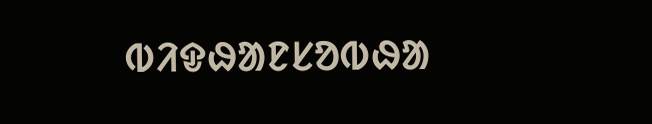ᱵᱤᱫᱷᱟᱱᱥᱚᱵᱷᱟ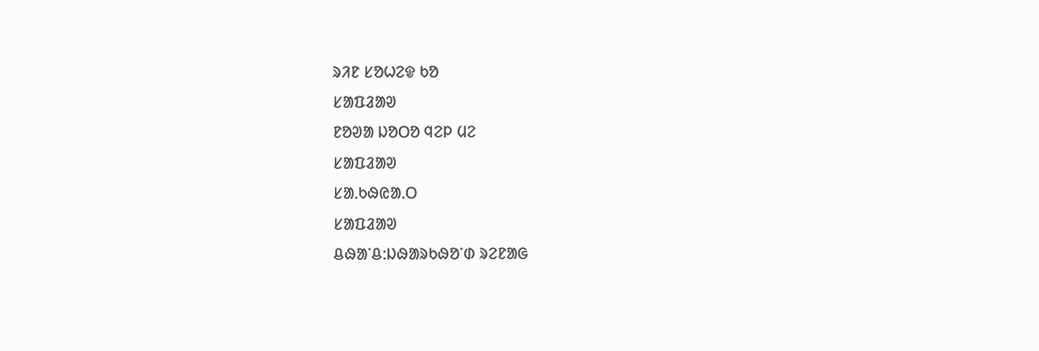ᱨᱤᱱ ᱥᱚᱦᱮᱫ ᱠᱚ
ᱥᱟᱯᱲᱟᱣ
ᱱᱚᱣᱟ ᱡᱚᱛᱚ ᱧᱮᱞ ᱢᱮ
ᱥᱟᱯᱲᱟᱣ
ᱥᱟᱹᱠᱷᱭᱟᱹᱛ
ᱥᱟᱯᱲᱟᱣ
ᱪᱷᱟᱸᱪ:ᱡᱷᱟᱨᱠᱷᱚᱸᱰ ᱨᱮᱱᱟᱜ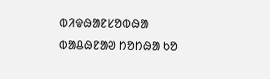ᱵᱤᱫᱷᱟᱱᱥᱚᱵᱷᱟ ᱵᱟᱪᱷᱱᱟᱣ ᱴᱚᱴᱷᱟ ᱠᱚ